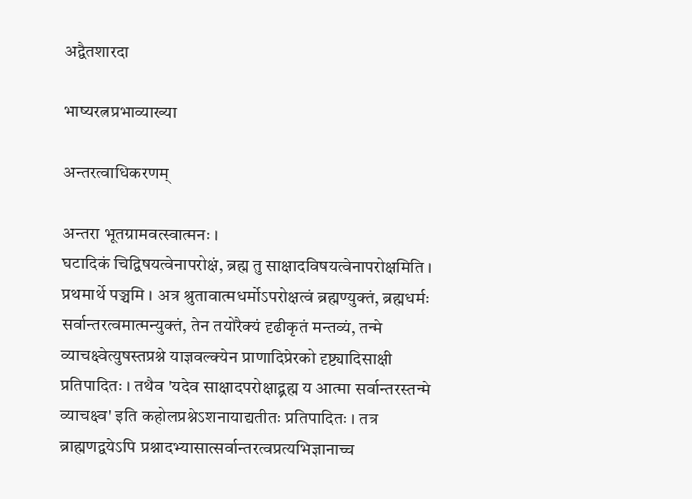अद्वैतशारदा

भाष्यरत्नप्रभाव्याख्या

अन्तरत्वाधिकरणम्

अन्तरा भूतग्रामवत्स्वात्मनः ।
घटादिकं चिद्विषयत्वेनापरोक्षं, ब्रह्म तु साक्षादविषयत्वेनापरोक्षमिति । प्रथमार्थे पञ्चमि । अत्र श्रुतावात्मधर्मोऽपरोक्षत्वं ब्रह्मण्युक्तं, ब्रह्मधर्मः सर्वान्तरत्वमात्मन्युक्तं, तेन तयोरैक्यं दृढीकृतं मन्तव्यं, तन्मे व्याचक्ष्वेत्युषस्तप्रश्ने याज्ञवल्क्येन प्राणादिप्रेरको दृष्ट्यादिसाक्षी प्रतिपादितः । तथैव 'यदेव साक्षादपरोक्षाद्ब्रह्म य आत्मा सर्वान्तरस्तन्मे व्याचक्ष्व' इति कहोलप्रश्नेऽशनायाद्यतीतः प्रतिपादितः । तत्र ब्राह्मणद्वयेऽपि प्रश्नादभ्यासात्सर्वान्तरत्वप्रत्यभिज्ञानाच्च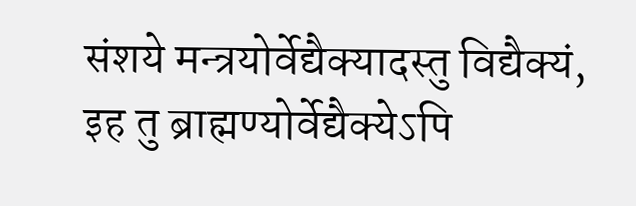संशये मन्त्रयोर्वेद्यैक्यादस्तु विद्यैक्यं, इह तु ब्राह्मण्योर्वेद्यैक्येऽपि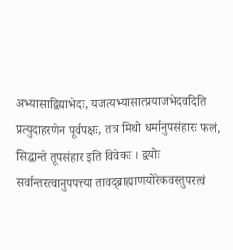अभ्यासाद्विद्याभेदः, यजत्यभ्यासात्प्रयाजभेदवदिति प्रत्युदाहरणेन पूर्वपक्षः, तत्र मिथो धर्मानुपसंहारः फलं, सिद्धान्ते तूपसंहार इति विवेकः । द्वयोः सर्वान्तरत्वानुपपत्त्या तावद्ब्राह्माणयोरेकवस्तुपरत्वं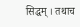सिद्धम् । तथाच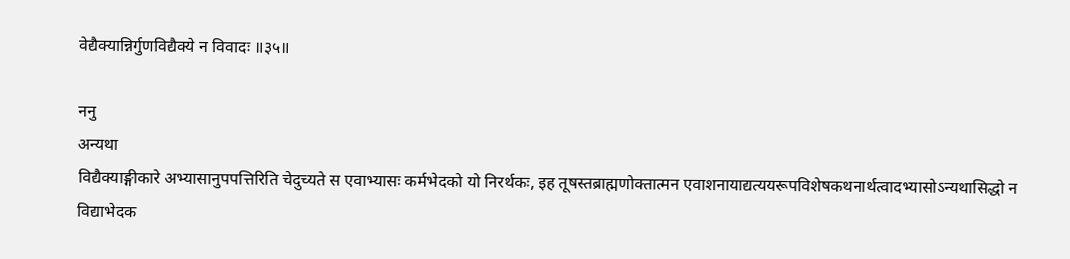वेद्यैक्यान्निर्गुणविद्यैक्ये न विवादः ॥३५॥

ननु
अन्यथा
विद्यैक्याङ्गीकारे अभ्यासानुपपत्तिरिति चेदुच्यते स एवाभ्यासः कर्मभेदको यो निरर्थकः, इह तूषस्तब्राह्मणोक्तात्मन एवाशनायाद्यत्ययरूपविशेषकथनार्थत्वादभ्यासोऽन्यथासिद्धो न विद्याभेदक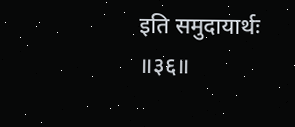इति समुदायार्थः ॥३६॥